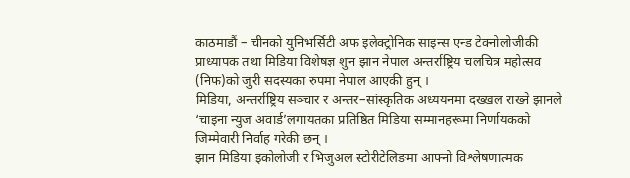काठमाडौं – चीनको युनिभर्सिटी अफ इलेक्ट्रोनिक साइन्स एन्ड टेक्नोलोजीकी प्राध्यापक तथा मिडिया विशेषज्ञ शुन झान नेपाल अन्तर्राष्ट्रिय चलचित्र महोत्सव (निफ)को जुरी सदस्यका रुपमा नेपाल आएकी हुन् ।
मिडिया, अन्तर्राष्ट्रिय सञ्चार र अन्तर–सांस्कृतिक अध्ययनमा दख्खल राख्ने झानले ‘चाइना न्युज अवार्ड’लगायतका प्रतिष्ठित मिडिया सम्मानहरूमा निर्णायकको जिम्मेवारी निर्वाह गरेकी छन् ।
झान मिडिया इकोलोजी र भिजुअल स्टोरीटेलिङमा आफ्नो विश्लेषणात्मक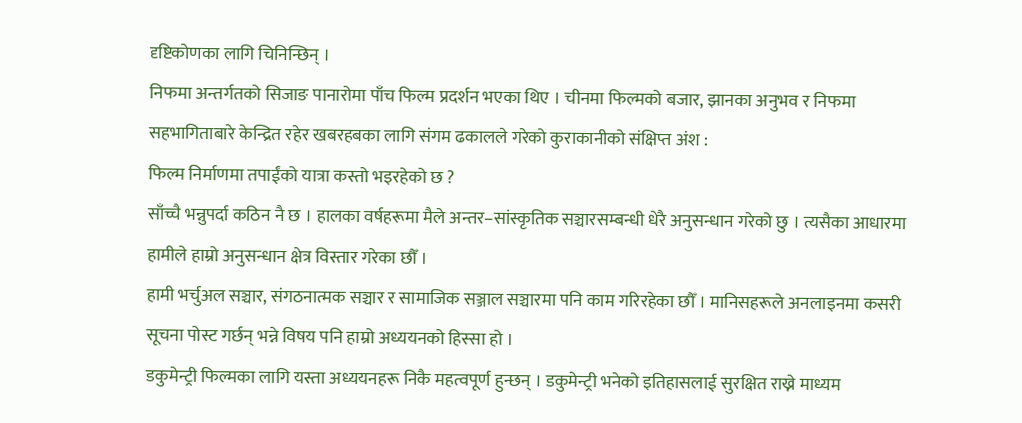दृष्टिकोणका लागि चिनिन्छिन् ।
निफमा अन्तर्गतको सिजाङ पानारोमा पाँच फिल्म प्रदर्शन भएका थिए । चीनमा फिल्मको बजार, झानका अनुभव र निफमा सहभागिताबारे केन्द्रित रहेर खबरहबका लागि संगम ढकालले गरेको कुराकानीको संक्षिप्त अंश :
फिल्म निर्माणमा तपाईंको यात्रा कस्तो भइरहेको छ ?
साँच्चै भन्नुपर्दा कठिन नै छ । हालका वर्षहरूमा मैले अन्तर–सांस्कृतिक सञ्चारसम्बन्धी धेरै अनुसन्धान गरेको छु । त्यसैका आधारमा हामीले हाम्रो अनुसन्धान क्षेत्र विस्तार गरेका छौँ ।
हामी भर्चुअल सञ्चार, संगठनात्मक सञ्चार र सामाजिक सञ्जाल सञ्चारमा पनि काम गरिरहेका छौँ । मानिसहरूले अनलाइनमा कसरी सूचना पोस्ट गर्छन् भन्ने विषय पनि हाम्रो अध्ययनको हिस्सा हो ।
डकुमेन्ट्री फिल्मका लागि यस्ता अध्ययनहरू निकै महत्वपूर्ण हुन्छन् । डकुमेन्ट्री भनेको इतिहासलाई सुरक्षित राख्ने माध्यम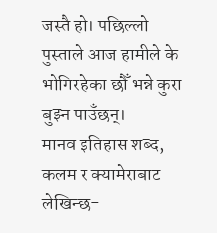जस्तै हो। पछिल्लो पुस्ताले आज हामीले के भोगिरहेका छौँ भन्ने कुरा बुझ्न पाउँछन्।
मानव इतिहास शब्द, कलम र क्यामेराबाट लेखिन्छ-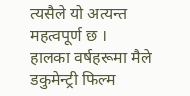त्यसैले यो अत्यन्त महत्वपूर्ण छ ।
हालका वर्षहरूमा मैले डकुमेन्ट्री फिल्म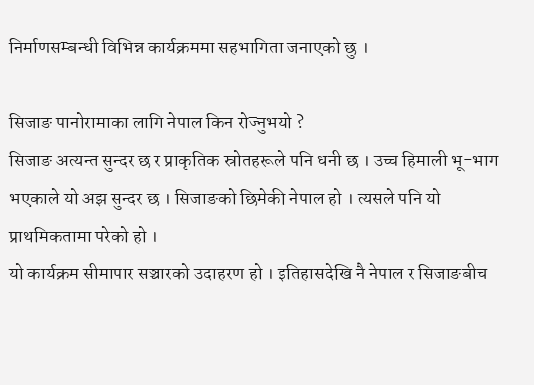निर्माणसम्बन्धी विभिन्न कार्यक्रममा सहभागिता जनाएको छु ।

सिजाङ पानोरामाका लागि नेपाल किन रोज्नुभयो ?
सिजाङ अत्यन्त सुन्दर छ र प्राकृतिक स्रोतहरूले पनि धनी छ । उच्च हिमाली भू-भाग भएकाले यो अझ सुन्दर छ । सिजाङको छिमेकी नेपाल हो । त्यसले पनि यो प्राथमिकतामा परेको हो ।
यो कार्यक्रम सीमापार सञ्चारको उदाहरण हो । इतिहासदेखि नै नेपाल र सिजाङबीच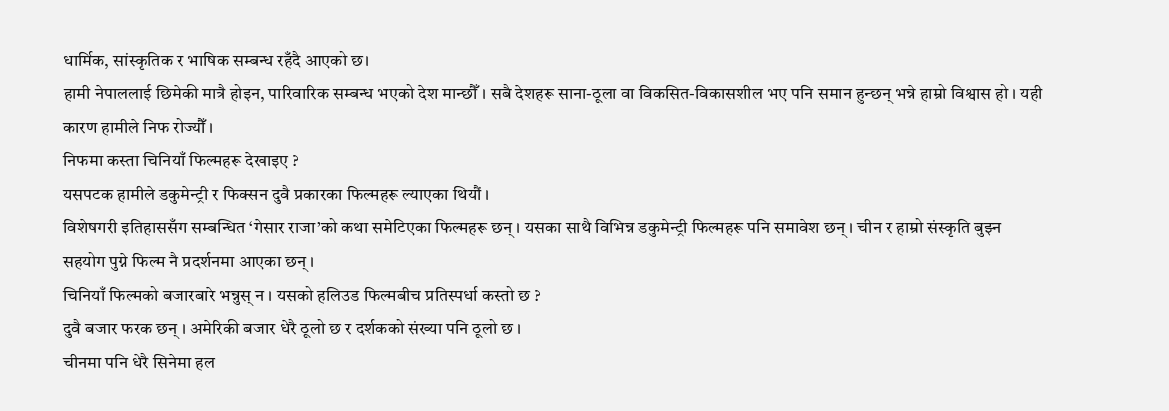धार्मिक, सांस्कृतिक र भाषिक सम्बन्ध रहँदै आएको छ।
हामी नेपाललाई छिमेकी मात्रै होइन, पारिवारिक सम्बन्ध भएको देश मान्छौँ । सबै देशहरू साना-ठूला वा विकसित-विकासशील भए पनि समान हुन्छन् भन्ने हाम्रो विश्वास हो । यही कारण हामीले निफ रोज्यौँ ।
निफमा कस्ता चिनियाँ फिल्महरू देखाइए ?
यसपटक हामीले डकुमेन्ट्री र फिक्सन दुवै प्रकारका फिल्महरू ल्याएका थियौं ।
विशेषगरी इतिहाससँग सम्बन्धित ‘गेसार राजा’को कथा समेटिएका फिल्महरू छन् । यसका साथै विभिन्न डकुमेन्ट्री फिल्महरू पनि समावेश छन् । चीन र हाम्रो संस्कृति बुझ्न सहयोग पुग्ने फिल्म नै प्रदर्शनमा आएका छन् ।
चिनियाँ फिल्मको बजारबारे भन्नुस् न । यसको हलिउड फिल्मबीच प्रतिस्पर्धा कस्तो छ ?
दुवै बजार फरक छन् । अमेरिकी बजार धेरै ठूलो छ र दर्शकको संख्या पनि ठूलो छ ।
चीनमा पनि धेरै सिनेमा हल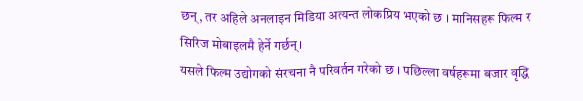छन्, तर अहिले अनलाइन मिडिया अत्यन्त लोकप्रिय भएको छ । मानिसहरू फिल्म र सिरिज मोबाइलमै हेर्ने गर्छन्।
यसले फिल्म उद्योगको संरचना नै परिवर्तन गरेको छ । पछिल्ला वर्षहरूमा बजार वृद्धि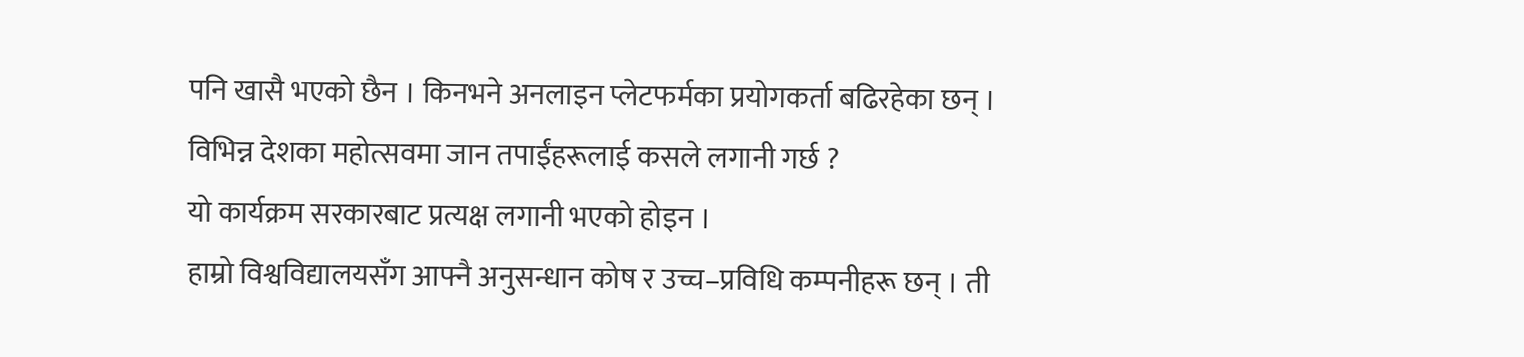पनि खासै भएको छैन । किनभने अनलाइन प्लेटफर्मका प्रयोगकर्ता बढिरहेका छन् ।
विभिन्न देशका महोत्सवमा जान तपाईंहरूलाई कसले लगानी गर्छ ?
यो कार्यक्रम सरकारबाट प्रत्यक्ष लगानी भएको होइन ।
हाम्रो विश्वविद्यालयसँग आफ्नै अनुसन्धान कोष र उच्च–प्रविधि कम्पनीहरू छन् । ती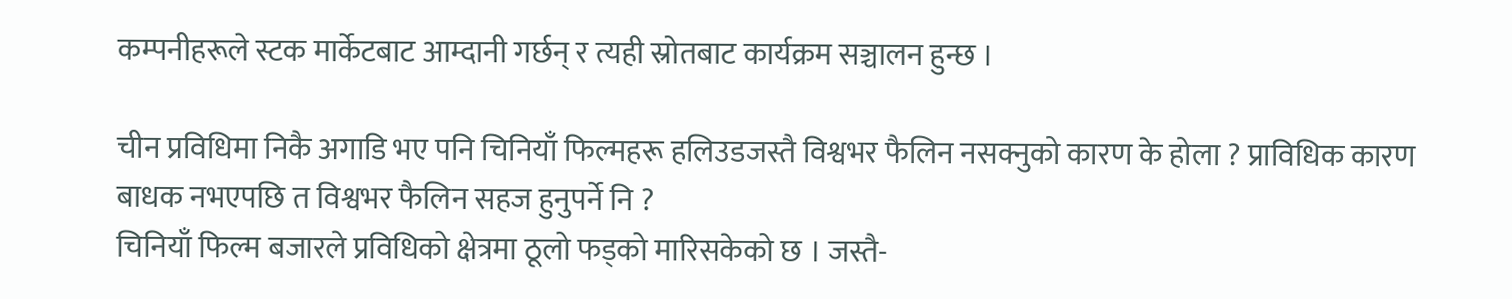कम्पनीहरूले स्टक मार्केटबाट आम्दानी गर्छन् र त्यही स्रोतबाट कार्यक्रम सञ्चालन हुन्छ ।

चीन प्रविधिमा निकै अगाडि भए पनि चिनियाँ फिल्महरू हलिउडजस्तै विश्वभर फैलिन नसक्नुको कारण के होला ? प्राविधिक कारण बाधक नभएपछि त विश्वभर फैलिन सहज हुनुपर्ने नि ?
चिनियाँ फिल्म बजारले प्रविधिको क्षेत्रमा ठूलो फड्को मारिसकेको छ । जस्तै-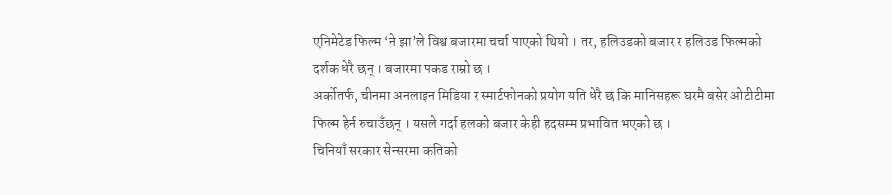एनिमेटेड फिल्म ‘ने झा’ले विश्व बजारमा चर्चा पाएको थियो । तर, हलिउडको बजार र हलिउड फिल्मको दर्शक धेरै छन् । बजारमा पकड राम्रो छ ।
अर्कोतर्फ, चीनमा अनलाइन मिडिया र स्मार्टफोनको प्रयोग यति धेरै छ कि मानिसहरू घरमै बसेर ओटीटीमा फिल्म हेर्न रुचाउँछन् । यसले गर्दा हलको बजार केही हदसम्म प्रभावित भएको छ ।
चिनियाँ सरकार सेन्सरमा कतिको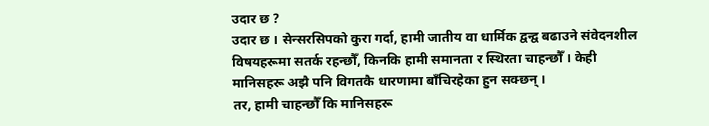उदार छ ?
उदार छ । सेन्सरसिपको कुरा गर्दा, हामी जातीय वा धार्मिक द्वन्द्व बढाउने संवेदनशील विषयहरूमा सतर्क रहन्छौँ, किनकि हामी समानता र स्थिरता चाहन्छौँ । केही मानिसहरू अझै पनि विगतकै धारणामा बाँचिरहेका हुन सक्छन् ।
तर, हामी चाहन्छौँ कि मानिसहरू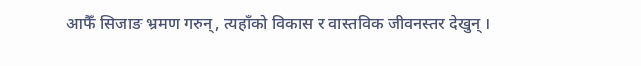आफैँ सिजाङ भ्रमण गरुन्, त्यहाँको विकास र वास्तविक जीवनस्तर देखुन् ।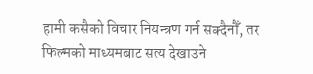हामी कसैको विचार नियन्त्रण गर्न सक्दैनौँ, तर फिल्मको माध्यमबाट सत्य देखाउने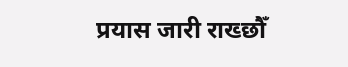प्रयास जारी राख्छौँ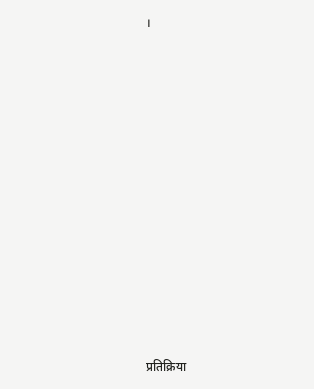।













प्रतिक्रिया